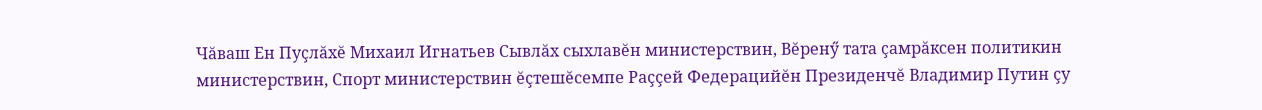Чăваш Ен Пуçлăхĕ Михаил Игнатьев Сывлăх сыхлавĕн министерствин, Вĕренӳ тата çамрăксен политикин министерствин, Спорт министерствин ĕçтешĕсемпе Раççей Федерацийĕн Президенчĕ Владимир Путин çу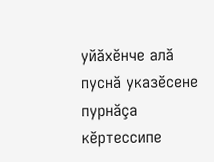уйăхĕнче алă пуснă указĕсене пурнăçа кĕртессипе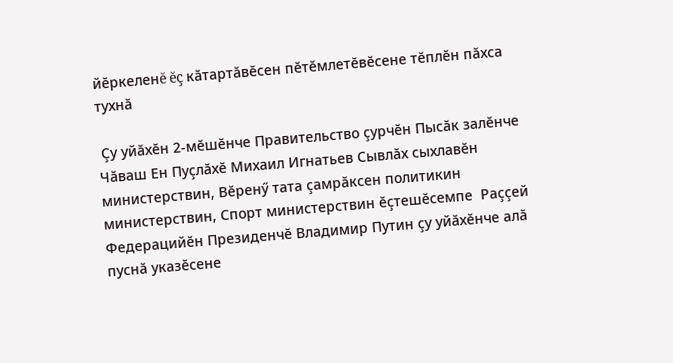йĕркеленĕ ĕç кăтартăвĕсен пĕтĕмлетĕвĕсене тĕплĕн пăхса тухнă

 Çу уйăхĕн 2-мĕшĕнче Правительство çурчĕн Пысăк залĕнче Чăваш Ен Пуçлăхĕ Михаил Игнатьев Сывлăх сыхлавĕн министерствин, Вĕренӳ тата çамрăксен политикин министерствин, Спорт министерствин ĕçтешĕсемпе  Раççей Федерацийĕн Президенчĕ Владимир Путин çу уйăхĕнче алă пуснă указĕсене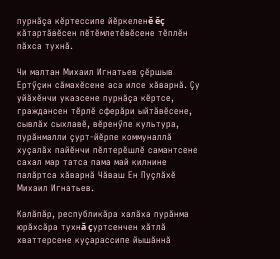пурнăçа кĕртессипе йĕркеленĕ ĕç кăтартăвĕсен пĕтĕмлетĕвĕсене тĕплĕн пăхса тухнă.

Чи малтан Михаил Игнатьев çĕршыв Ертӳçин сăмахĕсене аса илсе хăварнă. Çу уйăхĕнчи указсене пурнăçа кĕртсе, граждансен тĕрлĕ сферăри ыйтăвĕсене, сывлăх сыхлавĕ, вĕренӳпе культура, пурăнмалли çурт-йĕрпе коммуналлă хуçалăх пайĕнчи пĕлтерĕшлĕ самантсене сахал мар татса пама май килнине палăртса хăварнă Чăваш Ен Пуçлăхĕ Михаил Игнатьев.

Калăпăр, республикăра халăха пурăнма юрăхсăра тухнă çуртсенчен хăтлă хваттерсене куçарассипе йышăннă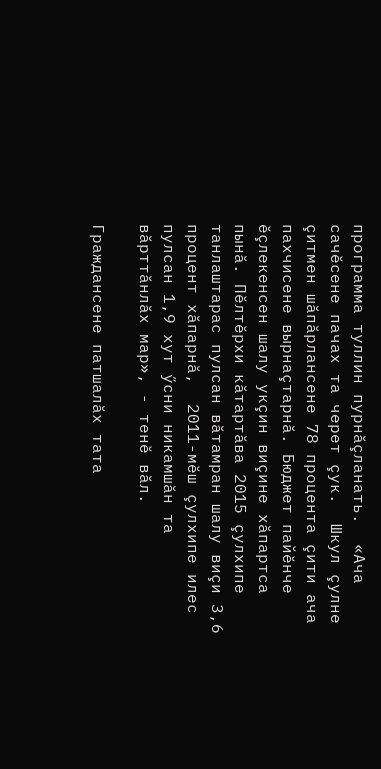программа туллин пурнăçланать.  «Ача сачĕсене пачах та черет çук.  Шкул çулне çитмен шăпăрлансене 78 процента çити ача пахчисене вырнаçтарнă. Бюджет пайĕнче ĕçлекенсен шалу укçин виçине хăпартса пынă. Пĕлтĕрхи кăтартăва 2015 çулхипе танлаштарас пулсан вăтамран шалу виçи 3,6 процент хăпарнă,  2011-мĕш çулхипе илес пулсан 1,9 хут ӳсни никамшăн та вăрттăнлăх мар», - тенĕ вăл.

Граждансене патшалăх тата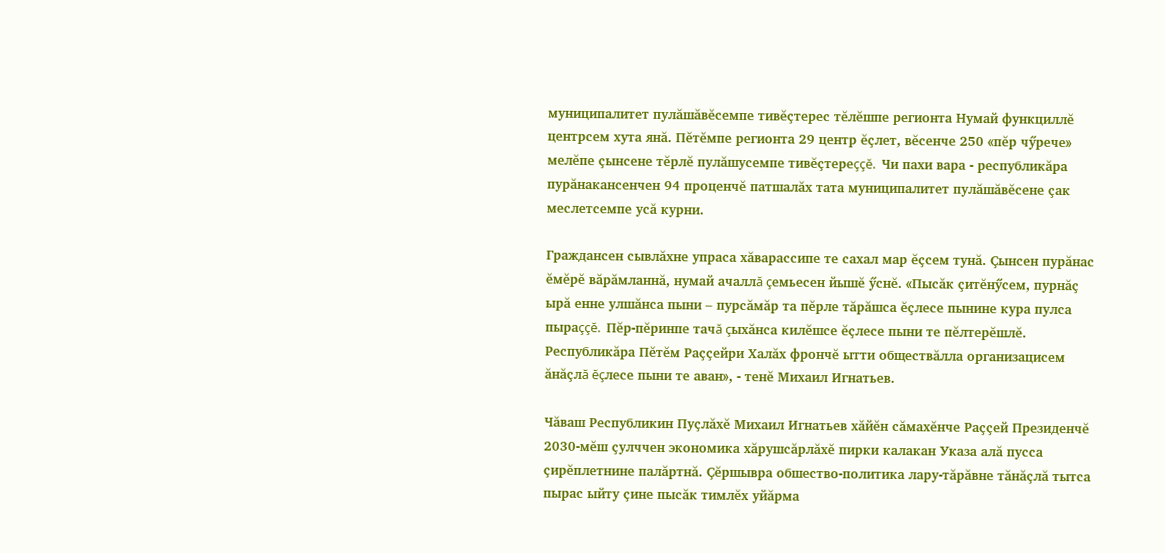муниципалитет пулăшăвĕсемпе тивĕçтерес тĕлĕшпе регионта Нумай функциллĕ центрсем хута янă. Пĕтĕмпе регионта 29 центр ĕçлет, вĕсенче 250 «пĕр чӳрече» мелĕпе çынсене тĕрлĕ пулăшусемпе тивĕçтереççĕ.  Чи пахи вара - республикăра пурăнакансенчен 94 проценчĕ патшалăх тата муниципалитет пулăшăвĕсене çак меслетсемпе усă курни.

Граждансен сывлăхне упраса хăварассипе те сахал мар ĕçсем тунă. Çынсен пурăнас ĕмĕрĕ вăрăмланнă, нумай ачаллă çемьесен йышĕ ӳснĕ. «Пысăк çитĕнӳсем, пурнăç ырă енне улшăнса пыни – пурсăмăр та пĕрле тăрăшса ĕçлесе пынине кура пулса пыраççĕ.  Пĕр-пĕринпе тачă çыхăнса килĕшсе ĕçлесе пыни те пĕлтерĕшлĕ.   Республикăра Пĕтĕм Раççейри Халăх фрончĕ ытти обществăлла организацисем ăнăçлă ĕçлесе пыни те аван», - тенĕ Михаил Игнатьев.

Чăваш Республикин Пуçлăхĕ Михаил Игнатьев хăйĕн сăмахĕнче Раççей Президенчĕ 2030-мĕш çулччен экономика хăрушсăрлăхĕ пирки калакан Указа алă пусса çирĕплетнине палăртнă. Çĕршывра обшество-политика лару-тăрăвне тăнăçлă тытса пырас ыйту çине пысăк тимлĕх уйăрма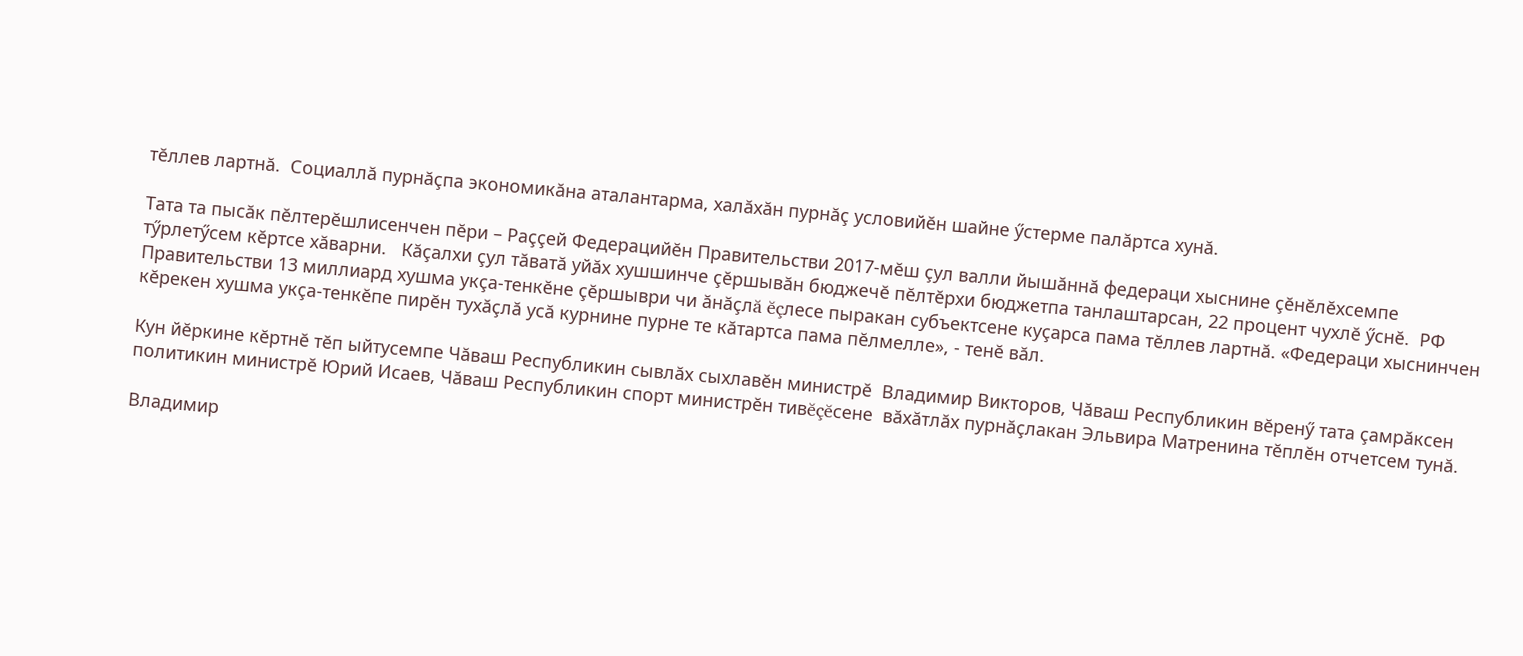тĕллев лартнă.  Социаллă пурнăçпа экономикăна аталантарма, халăхăн пурнăç условийĕн шайне ӳстерме палăртса хунă.

Тата та пысăк пĕлтерĕшлисенчен пĕри – Раççей Федерацийĕн Правительстви 2017-мĕш çул валли йышăннă федераци хыснине çĕнĕлĕхсемпе тӳрлетӳсем кĕртсе хăварни.   Кăçалхи çул тăватă уйăх хушшинче çĕршывăн бюджечĕ пĕлтĕрхи бюджетпа танлаштарсан, 22 процент чухлĕ ӳснĕ.  РФ Правительстви 13 миллиард хушма укçа-тенкĕне çĕршыври чи ăнăçлă ĕçлесе пыракан субъектсене куçарса пама тĕллев лартнă. «Федераци хыснинчен кĕрекен хушма укçа-тенкĕпе пирĕн тухăçлă усă курнине пурне те кăтартса пама пĕлмелле», - тенĕ вăл.

Кун йĕркине кĕртнĕ тĕп ыйтусемпе Чăваш Республикин сывлăх сыхлавĕн министрĕ  Владимир Викторов, Чăваш Республикин вĕренӳ тата çамрăксен политикин министрĕ Юрий Исаев, Чăваш Республикин спорт министрĕн тивĕçĕсене  вăхăтлăх пурнăçлакан Эльвира Матренина тĕплĕн отчетсем тунă.

Владимир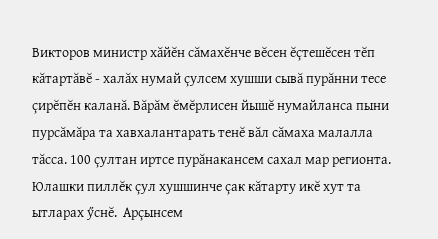Викторов министр хăйĕн сăмахĕнче вĕсен ĕçтешĕсен тĕп кăтартăвĕ - халăх нумай çулсем хушши сывă пурăнни тесе çирĕпĕн каланă. Вăрăм ĕмĕрлисен йышĕ нумайланса пыни пурсăмăра та хавхалантарать тенĕ вăл сăмаха малалла тăсса. 100 çултан иртсе пурăнакансем сахал мар регионта.  Юлашки пиллĕк çул хушшинче çак кăтарту икĕ хут та ытларах ӳснĕ.  Арçынсем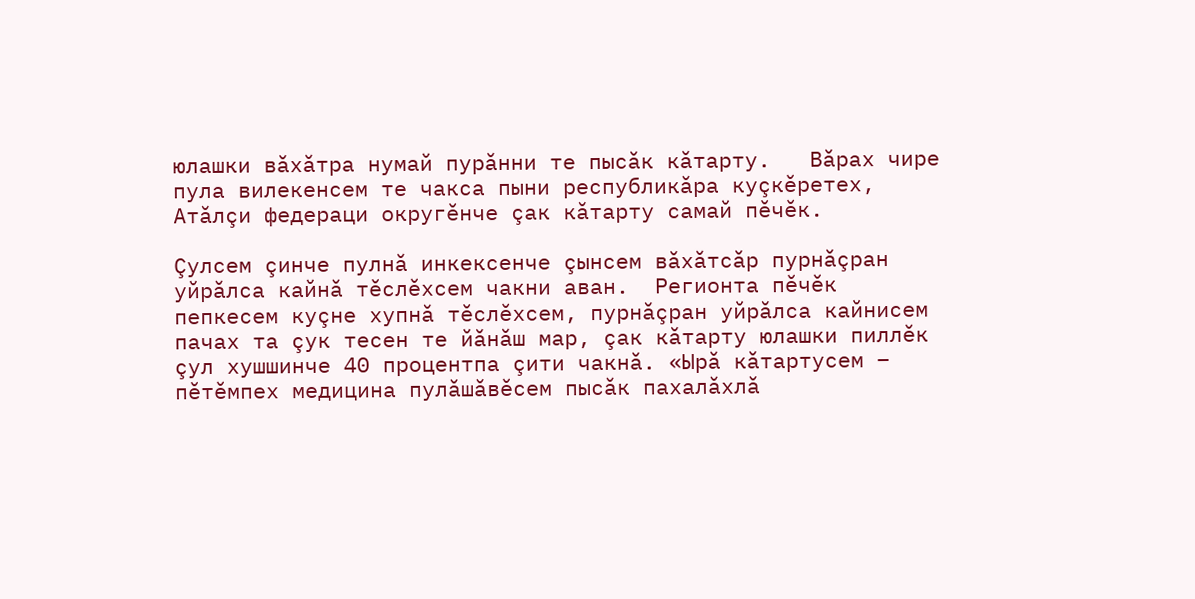юлашки вăхăтра нумай пурăнни те пысăк кăтарту.   Вăрах чире пула вилекенсем те чакса пыни республикăра куçкĕретех,  Атăлçи федераци округĕнче çак кăтарту самай пĕчĕк.

Çулсем çинче пулнă инкексенче çынсем вăхăтсăр пурнăçран уйрăлса кайнă тĕслĕхсем чакни аван.  Регионта пĕчĕк пепкесем куçне хупнă тĕслĕхсем, пурнăçран уйрăлса кайнисем пачах та çук тесен те йăнăш мар, çак кăтарту юлашки пиллĕк çул хушшинче 40 процентпа çити чакнă. «Ырă кăтартусем – пĕтĕмпех медицина пулăшăвĕсем пысăк пахалăхлă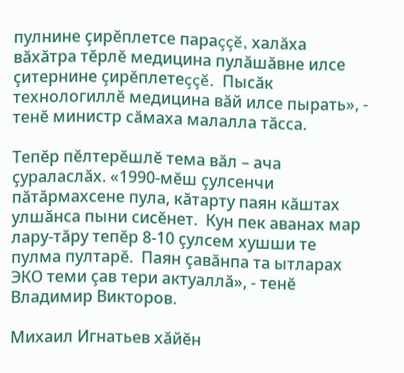пулнине çирĕплетсе параççĕ, халăха вăхăтра тĕрлĕ медицина пулăшăвне илсе çитернине çирĕплетеççĕ.  Пысăк технологиллĕ медицина вăй илсе пырать», - тенĕ министр сăмаха малалла тăсса.

Тепĕр пĕлтерĕшлĕ тема вăл – ача çураласлăх. «1990-мĕш çулсенчи пăтăрмахсене пула, кăтарту паян кăштах улшăнса пыни сисĕнет.  Кун пек аванах мар лару-тăру тепĕр 8-10 çулсем хушши те пулма пултарĕ.  Паян çавăнпа та ытларах ЭКО теми çав тери актуаллă», - тенĕ Владимир Викторов.

Михаил Игнатьев хăйĕн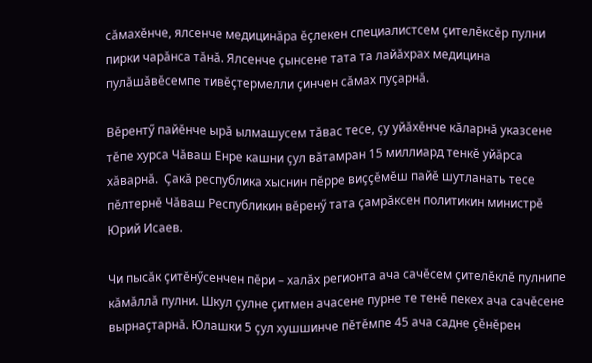сăмахĕнче, ялсенче медицинăра ĕçлекен специалистсем çителĕксĕр пулни пирки чарăнса тăнă. Ялсенче çынсене тата та лайăхрах медицина пулăшăвĕсемпе тивĕçтермелли çинчен сăмах пуçарнă.

Вĕрентӳ пайĕнче ырă ылмашусем тăвас тесе, çу уйăхĕнче кăларнă указсене тĕпе хурса Чăваш Енре кашни çул вăтамран 15 миллиард тенкĕ уйăрса хăварнă.  Çакă республика хыснин пĕрре виççĕмĕш пайĕ шутланать тесе пĕлтернĕ Чăваш Республикин вĕренӳ тата çамрăксен политикин министрĕ Юрий Исаев.

Чи пысăк çитĕнӳсенчен пĕри – халăх регионта ача сачĕсем çителĕклĕ пулнипе кăмăллă пулни. Шкул çулне çитмен ачасене пурне те тенĕ пекех ача сачĕсене вырнаçтарнă. Юлашки 5 çул хушшинче пĕтĕмпе 45 ача садне çĕнĕрен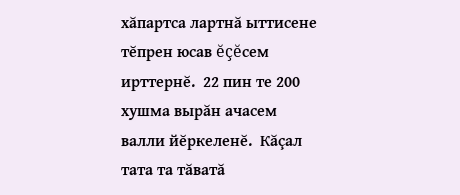хăпартса лартнă ыттисене тĕпрен юсав ĕçĕсем ирттернĕ.  22 пин те 200 хушма вырăн ачасем валли йĕркеленĕ.  Кăçал тата та тăватă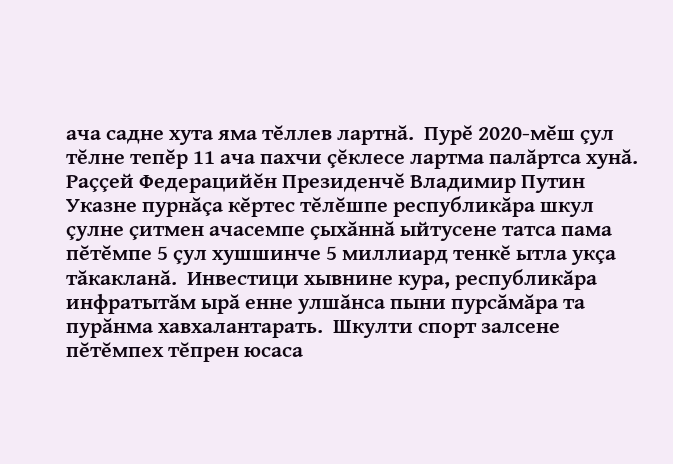ача садне хута яма тĕллев лартнă.  Пурĕ 2020-мĕш çул тĕлне тепĕр 11 ача пахчи çĕклесе лартма палăртса хунă.   Раççей Федерацийĕн Президенчĕ Владимир Путин Указне пурнăçа кĕртес тĕлĕшпе республикăра шкул çулне çитмен ачасемпе çыхăннă ыйтусене татса пама  пĕтĕмпе 5 çул хушшинче 5 миллиард тенкĕ ытла укçа  тăкакланă.  Инвестици хывнине кура, республикăра инфратытăм ырă енне улшăнса пыни пурсăмăра та пурăнма хавхалантарать.  Шкулти спорт залсене пĕтĕмпех тĕпрен юсаса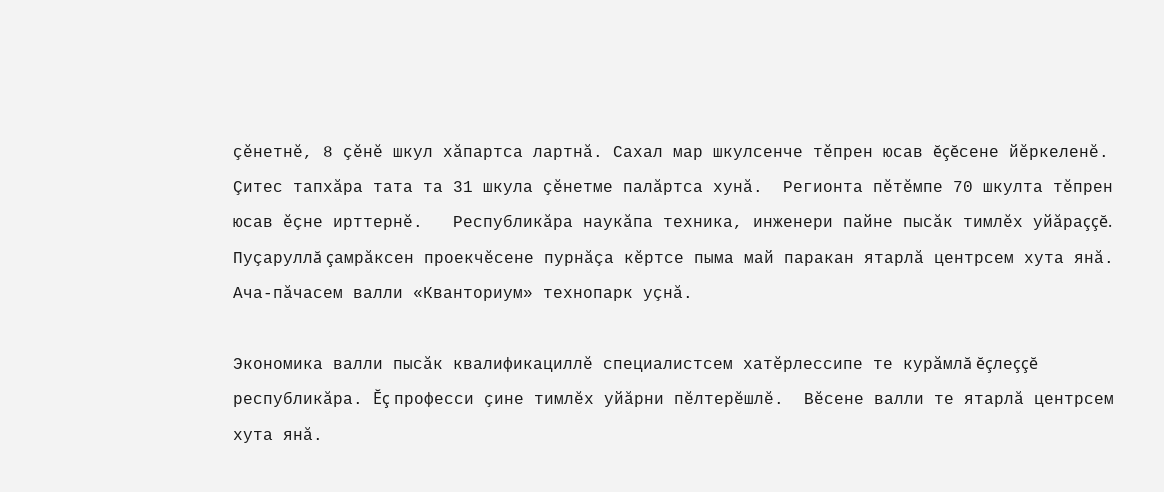çĕнетнĕ, 8 çĕнĕ шкул хăпартса лартнă. Сахал мар шкулсенче тĕпрен юсав ĕçĕсене йĕркеленĕ.  Çитес тапхăра тата та 31 шкула çĕнетме палăртса хунă.  Регионта пĕтĕмпе 70 шкулта тĕпрен юсав ĕçне ирттернĕ.   Республикăра наукăпа техника, инженери пайне пысăк тимлĕх уйăраççĕ.  Пуçаруллă çамрăксен проекчĕсене пурнăçа кĕртсе пыма май паракан ятарлă центрсем хута янă.  Ача-пăчасем валли «Кванториум» технопарк уçнă.

Экономика валли пысăк квалификациллĕ специалистсем хатĕрлессипе те курăмлă ĕçлеççĕ республикăра. Ĕç професси çине тимлĕх уйăрни пĕлтерĕшлĕ.  Вĕсене валли те ятарлă центрсем хута янă.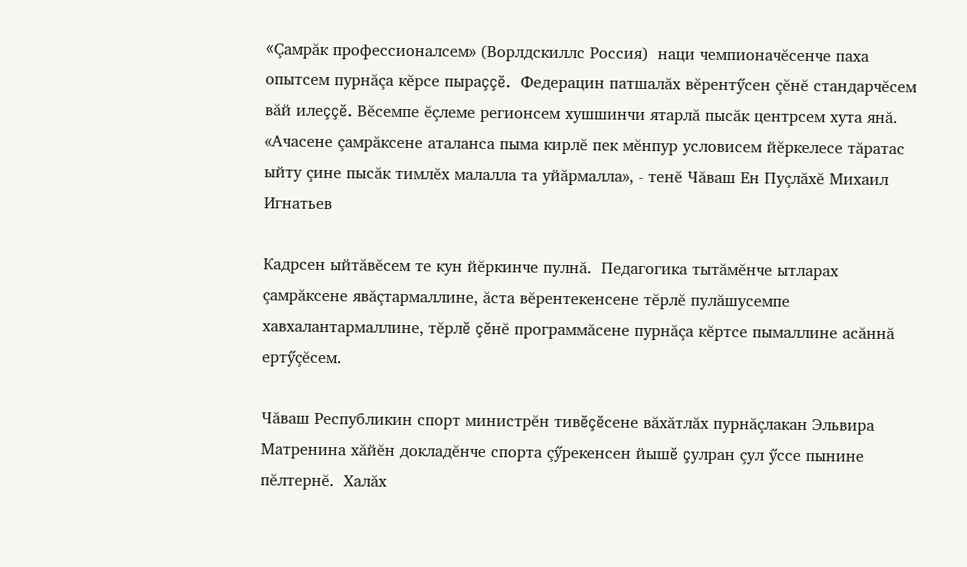«Çамрăк профессионалсем» (Ворлдскиллс Россия)  наци чемпионачĕсенче паха опытсем пурнăçа кĕрсе пыраççĕ.  Федерацин патшалăх вĕрентӳсен çĕнĕ стандарчĕсем вăй илеççĕ. Вĕсемпе ĕçлеме регионсем хушшинчи ятарлă пысăк центрсем хута янă.  «Ачасене çамрăксене аталанса пыма кирлĕ пек мĕнпур условисем йĕркелесе тăратас ыйту çине пысăк тимлĕх малалла та уйăрмалла», - тенĕ Чăваш Ен Пуçлăхĕ Михаил Игнатьев

Кадрсен ыйтăвĕсем те кун йĕркинче пулнă.  Педагогика тытăмĕнче ытларах çамрăксене явăçтармаллине, ăста вĕрентекенсене тĕрлĕ пулăшусемпе хавхалантармаллине, тĕрлĕ çĕнĕ программăсене пурнăçа кĕртсе пымаллине асăннă ертӳçĕсем.

Чăваш Республикин спорт министрĕн тивĕçĕсене вăхăтлăх пурнăçлакан Эльвира Матренина хăйĕн докладĕнче спорта çӳрекенсен йышĕ çулран çул ӳссе пынине пĕлтернĕ.  Халăх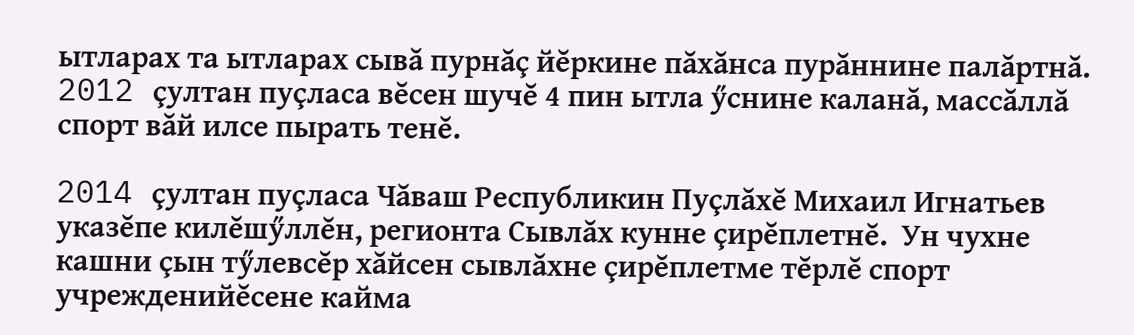ытларах та ытларах сывă пурнăç йĕркине пăхăнса пурăннине палăртнă. 2012 çултан пуçласа вĕсен шучĕ 4 пин ытла ӳснине каланă, массăллă спорт вăй илсе пырать тенĕ.

2014 çултан пуçласа Чăваш Республикин Пуçлăхĕ Михаил Игнатьев указĕпе килĕшӳллĕн, регионта Сывлăх кунне çирĕплетнĕ.  Ун чухне кашни çын тӳлевсĕр хăйсен сывлăхне çирĕплетме тĕрлĕ спорт учрежденийĕсене кайма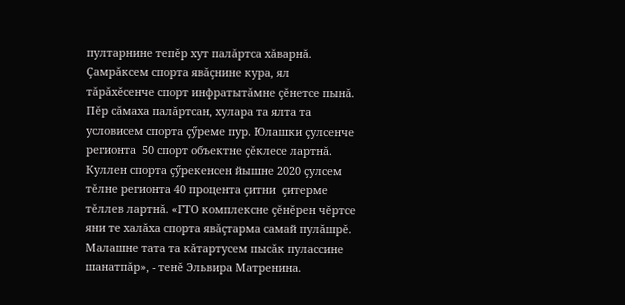пултарнине тепĕр хут палăртса хăварнă.  Çамрăксем спорта явăçнине кура, ял тăрăхĕсенче спорт инфратытăмне çĕнетсе пынă.  Пĕр сăмаха палăртсан, хулара та ялта та условисем спорта çӳреме пур. Юлашки çулсенче регионта  50 спорт объектне çĕклесе лартнă. Куллен спорта çӳрекенсен йышне 2020 çулсем тĕлне регионта 40 процента çитни  çитерме тĕллев лартнă. «ГТО комплексне çĕнĕрен чĕртсе яни те халăха спорта явăçтарма самай пулăшрĕ. Малашне тата та кăтартусем пысăк пулассине шанатпăр», - тенĕ Эльвира Матренина.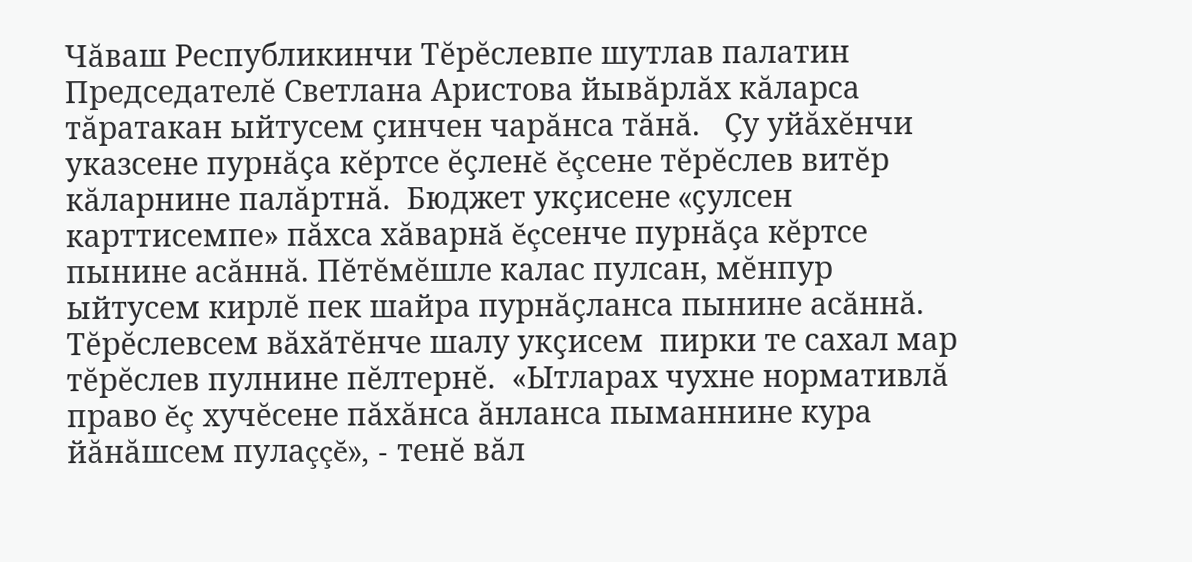Чăваш Республикинчи Тĕрĕслевпе шутлав палатин Председателĕ Светлана Аристова йывăрлăх кăларса тăратакан ыйтусем çинчен чарăнса тăнă.   Çу уйăхĕнчи указсене пурнăçа кĕртсе ĕçленĕ ĕçсене тĕрĕслев витĕр кăларнине палăртнă.  Бюджет укçисене «çулсен карттисемпе» пăхса хăварнă ĕçсенче пурнăçа кĕртсе пынине асăннă. Пĕтĕмĕшле калас пулсан, мĕнпур ыйтусем кирлĕ пек шайра пурнăçланса пынине асăннă.    Тĕрĕслевсем вăхăтĕнче шалу укçисем  пирки те сахал мар тĕрĕслев пулнине пĕлтернĕ.  «Ытларах чухне нормативлă право ĕç хучĕсене пăхăнса ăнланса пыманнине кура йăнăшсем пулаççĕ», - тенĕ вăл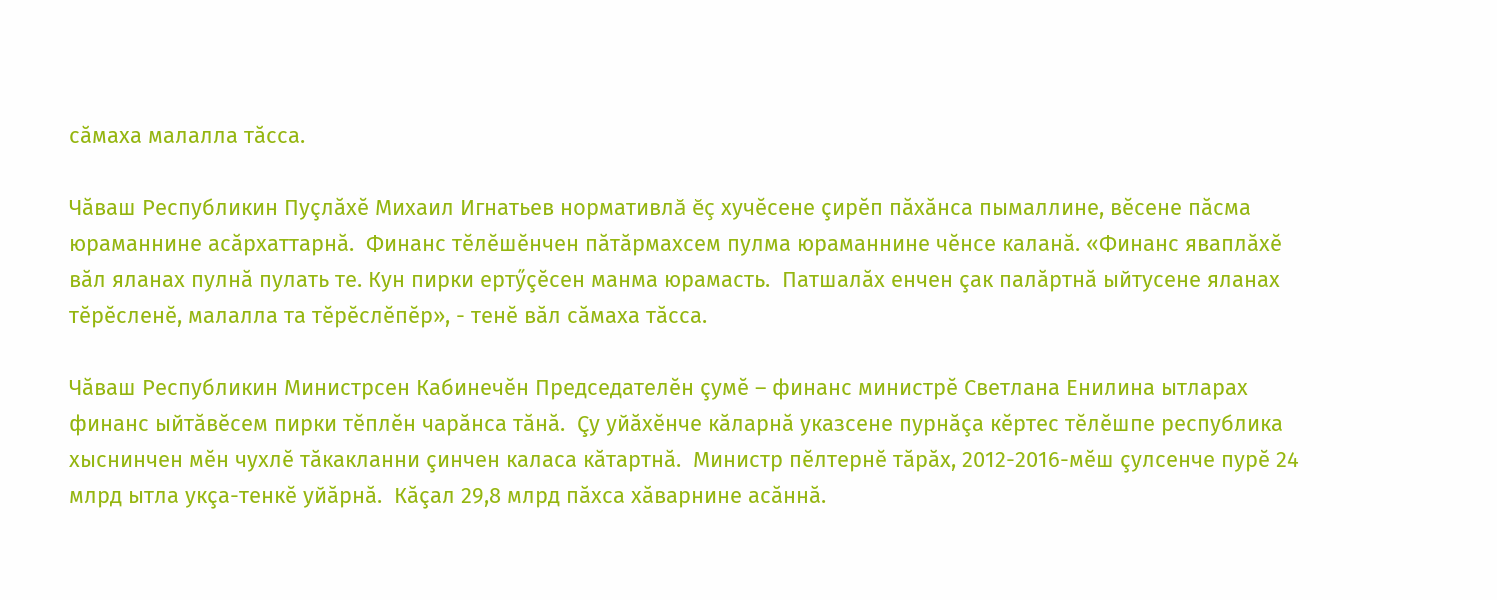сăмаха малалла тăсса.

Чăваш Республикин Пуçлăхĕ Михаил Игнатьев нормативлă ĕç хучĕсене çирĕп пăхăнса пымаллине, вĕсене пăсма юраманнине асăрхаттарнă.  Финанс тĕлĕшĕнчен пăтăрмахсем пулма юраманнине чĕнсе каланă. «Финанс яваплăхĕ вăл яланах пулнă пулать те. Кун пирки ертӳçĕсен манма юрамасть.  Патшалăх енчен çак палăртнă ыйтусене яланах тĕрĕсленĕ, малалла та тĕрĕслĕпĕр», - тенĕ вăл сăмаха тăсса.

Чăваш Республикин Министрсен Кабинечĕн Председателĕн çумĕ – финанс министрĕ Светлана Енилина ытларах финанс ыйтăвĕсем пирки тĕплĕн чарăнса тăнă.  Çу уйăхĕнче кăларнă указсене пурнăçа кĕртес тĕлĕшпе республика хыснинчен мĕн чухлĕ тăкакланни çинчен каласа кăтартнă.  Министр пĕлтернĕ тăрăх, 2012-2016-мĕш çулсенче пурĕ 24 млрд ытла укçа-тенкĕ уйăрнă.  Кăçал 29,8 млрд пăхса хăварнине асăннă.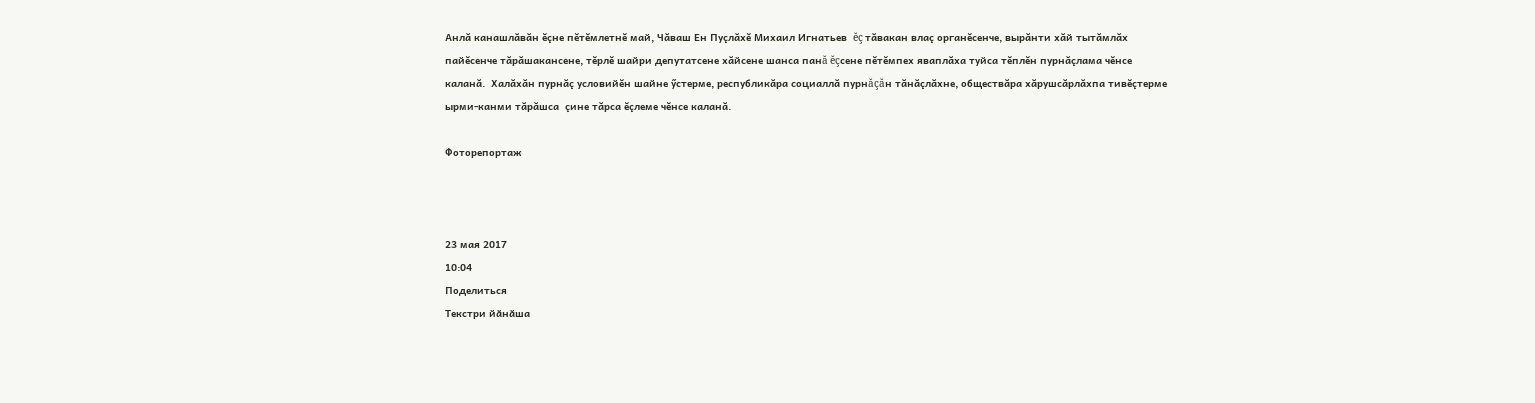Анлă канашлăвăн ĕçне пĕтĕмлетнĕ май, Чăваш Ен Пуçлăхĕ Михаил Игнатьев  ĕç тăвакан влаç органĕсенче, вырăнти хăй тытăмлăх пайĕсенче тăрăшакансене, тĕрлĕ шайри депутатсене хăйсене шанса панă ĕçсене пĕтĕмпех яваплăха туйса тĕплĕн пурнăçлама чĕнсе каланă.  Халăхăн пурнăç условийĕн шайне ӳстерме, республикăра социаллă пурнăçăн тăнăçлăхне, обществăра хăрушсăрлăхпа тивĕçтерме ырми-канми тăрăшса  çине тăрса ĕçлеме чĕнсе каланă.

Фоторепортаж



23 мая 2017
10:04
Поделиться
Текстри йӑнӑша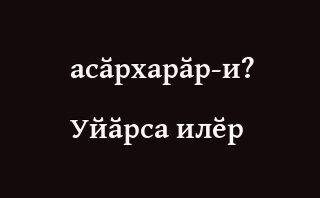асӑрхарӑр-и?
Уйӑрса илӗр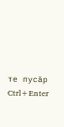те пусӑр Ctrl+Enter